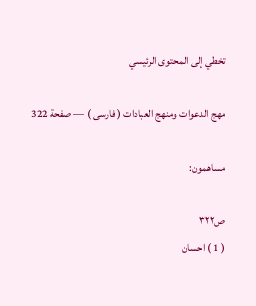تخطي إلى المحتوى الرئيسي

مهج الدعوات ومنهج العبادات ( فارسى ) — صفحة 322

مساهمون:

ص٣٢٢
( 1 ) احسان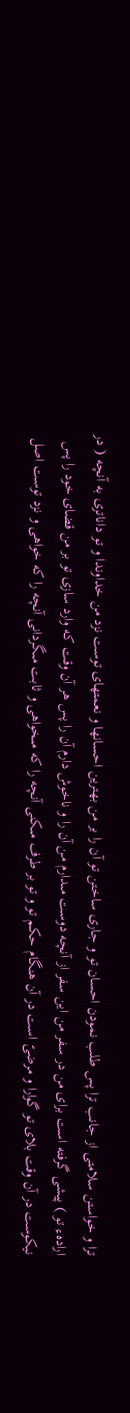ترا و خواستن سلامتى از جانب ترا پس طلب نمودن احسان تو و جارى ساختن تو آن را بر من بهترين احسانها و نعمتهاى توست نزد من خداوندا و تو داناترى به آنچه ( در ارادهء تو ) پيشى گرفته است براى من در سفر من اين سفر از آنچه دوست مىدارم من آن را و ناخوش دارم آن را پس هر آن وقت كه وارد سازى تو بر من قضاى خود را پس نيكوست در آن وقت بلاى تو گوارا و مرضىّ است در آن هنگام حكم تو و تو بر طرف مىكنى آنچه را كه مىخواهى و ثابت مىگردانى آنچه را كه خواهى و نزد توست اصل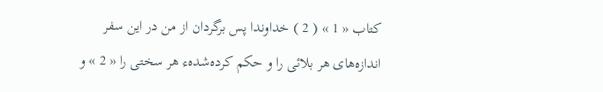كتاب « 1 » ( 2 ) خداوندا پس برگردان از من در اين سفر اندازه‌هاى هر بلائى را و حكم كرده‌شدهء هر سختى را « 2 » و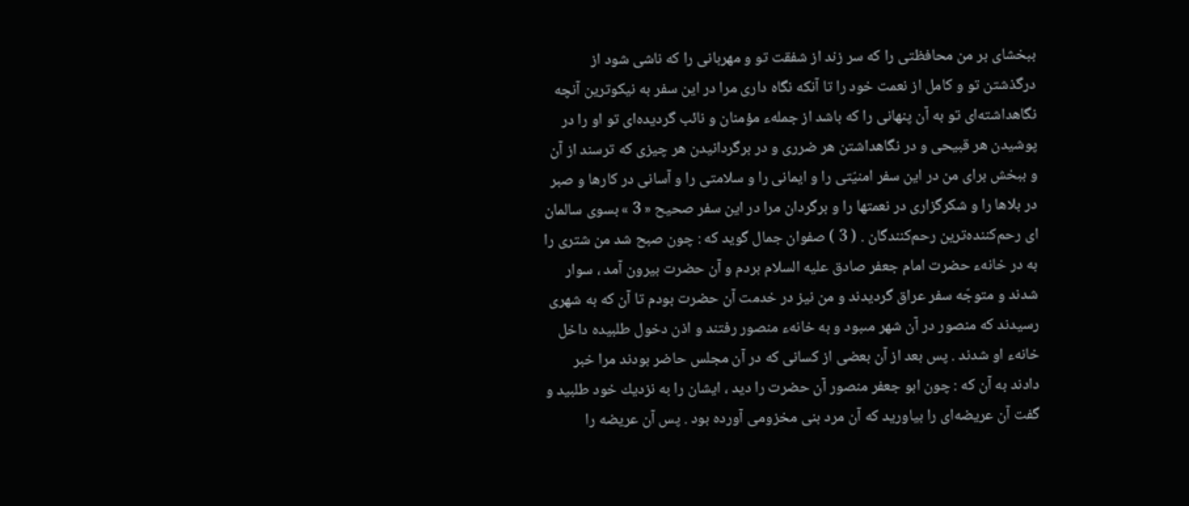ببخشاى بر من محافظتى را كه سر زند از شفقت تو و مهربانى را كه ناشى شود از درگذشتن تو و كامل از نعمت خود را تا آنكه نگاه دارى مرا در اين سفر به نيكوترين آنچه نگاهداشته‌اى تو به آن پنهانى را كه باشد از جملهء مؤمنان و نائب گرديده‌اى تو او را در پوشيدن هر قبيحى و در نگاهداشتن هر ضررى و در برگردانيدن هر چيزى كه ترسند از آن و ببخش براى من در اين سفر امنيّتى را و ايمانى را و سلامتى را و آسانى در كارها و صبر در بلاها را و شكرگزارى در نعمتها را و برگردان مرا در اين سفر صحيح « 3 » بسوى سالمان اى رحم‌كننده‌ترين رحم‌كنندگان . ( 3 ) صفوان جمال گويد كه : چون صبح شد من شترى را به در خانهء حضرت امام جعفر صادق عليه السلام بردم و آن حضرت بيرون آمد ، سوار شدند و متوجّه سفر عراق گرديدند و من نيز در خدمت آن حضرت بودم تا آن كه به شهرى رسيدند كه منصور در آن شهر مىبود و به خانهء منصور رفتند و اذن دخول طلبيده داخل خانهء او شدند . پس بعد از آن بعضى از كسانى كه در آن مجلس حاضر بودند مرا خبر دادند به آن كه : چون ابو جعفر منصور آن حضرت را ديد ، ايشان را به نزديك خود طلبيد و گفت آن عريضه‌اى را بياوريد كه آن مرد بنى مخزومى آورده بود . پس آن عريضه را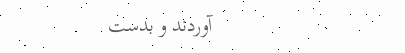آوردند و بدست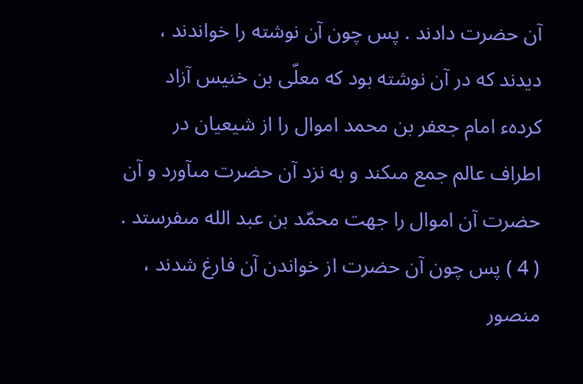آن حضرت دادند . پس چون آن نوشته را خواندند ، ديدند كه در آن نوشته بود كه معلّى بن خنيس آزاد كردهء امام جعفر بن محمد اموال را از شيعيان در اطراف عالم جمع مىكند و به نزد آن حضرت مىآورد و آن حضرت آن اموال را جهت محمّد بن عبد الله مىفرستد . ( 4 ) پس چون آن حضرت از خواندن آن فارغ شدند ، منصور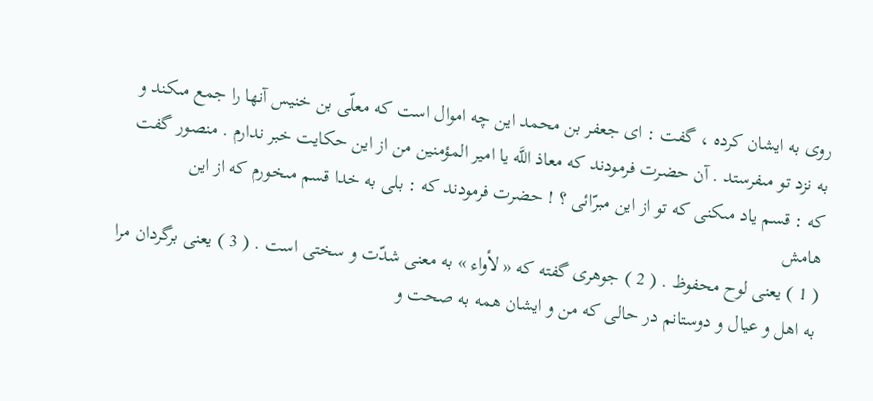روى به ايشان كرده ، گفت : اى جعفر بن محمد اين چه اموال است كه معلّى بن خنيس آنها را جمع مىكند و به نزد تو مىفرستد . آن حضرت فرمودند كه معاذ اللَّه يا امير المؤمنين من از اين حكايت خبر ندارم . منصور گفت كه : قسم ياد مىكنى كه تو از اين مبرّائى ؟ ! حضرت فرمودند كه : بلى به خدا قسم مىخورم كه از اين
هامش
( 1 ) يعنى لوح محفوظ . ( 2 ) جوهرى گفته كه « لأواء » به معنى شدّت و سختى است . ( 3 ) يعنى برگردان مرا به اهل و عيال و دوستانم در حالى كه من و ايشان همه به صحت و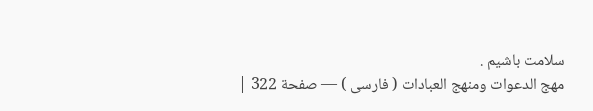سلامت باشيم .
مهج الدعوات ومنهج العبادات ( فارسى ) — صفحة 322 |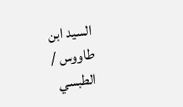السيد ابن طاووس / الطبسي